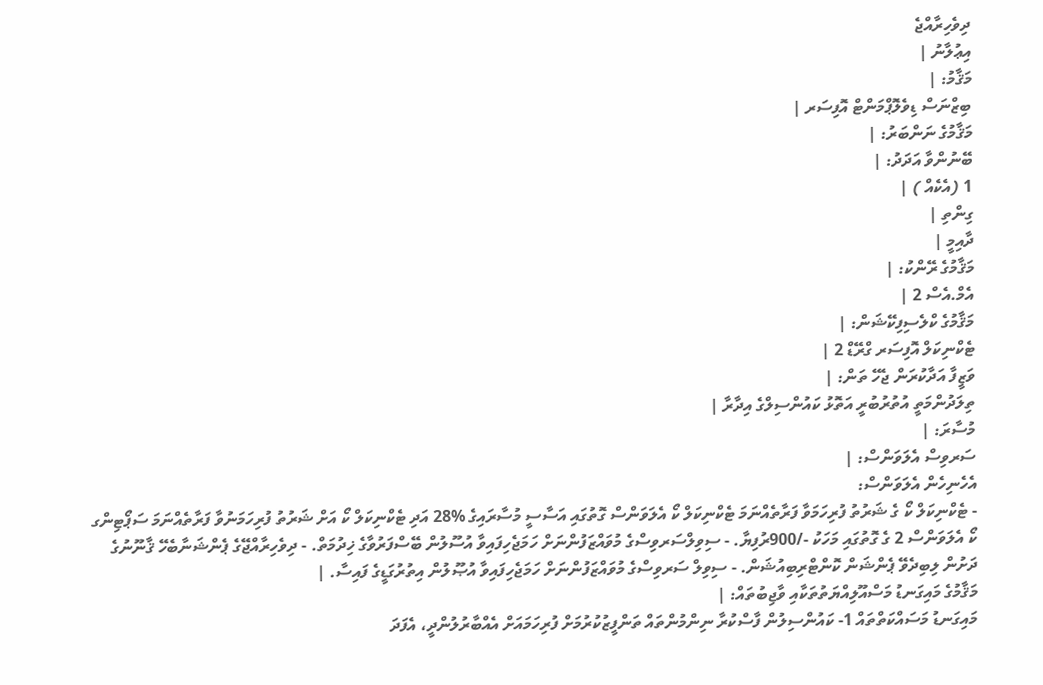ދިވެހިރާއްޖެ
އިޢުލާނު |
މަޤާމު: |
ބިޒްނަސް ޑިވެލޮޕްމަންޓް އޮފިސަރ |
މަޤާމުގެ ނަންބަރު: |
ބޭނުންވާ އަދަދު: |
1 (އެކެއް ) |
ގިންތި |
ދާއިމީ |
މަޤާމުގެ ރޭންކު: |
އެމް.އެސް 2 |
މަޤާމުގެ ކްލެސިފިކޭޝަން: |
ޓެކްނިކަލް އޮފިސަރ ގްރޭޑް 2 |
ވަޒީފާ އަދާކުރަން ޖެހޭ ތަން: |
ތިލަދުންމަތީ އުތުރުބުރީ އަތޮޅު ކައުންސިލްގެ އިދާރާ |
މުސާރަ: |
ސަރވިސް އެލަވަންސް: |
އެހެނިހެން އެލަވަންސް:
- ޓެކްނިކަލް ކޯ ގެ ޝަރުތު ފުރިހަމަވާ ފަރާތެއްނަމަ ޓެކްނިކަލް ކޯ އެލަވަންސް ގޮތުގައި އަސާސީ މުސާރައިގެ %28 އަދި ޓެކްނިކަލް ކޯ އަށް ޝަރުތު ފުރިހަމަނުވާ ފަރާތެއްނަމަ ސަޕޯޓިންގ ކޯ އެލަވަންސް 2 ގެ ގޮތުގައި މަހަކު -/900ރުފިޔާ. - ސިވިލްސަރވިސްގެ މުވައްޒަފުންނަށް ހަމަޖެހިފައިވާ އުސޫލުން ބޭސްފަރުވާގެ ޚިދުމަތް. - ދިވެހިރާއްޖޭގެ ޕެންޝަނާބެހޭ ޤާނޫނުގެ ދަށުން ލިބިދެވޭ ޕެންޝަން ކޮންޓްރިބިއުޝަން. - ސިވިލް ސަރވިސްގެ މުވައްޒަފުންނަށް ހަމަޖެހިފައިވާ އުޞޫލުން އިތުރުގަޑީގެ ފައިސާ. |
މަޤާމުގެ މައިގަނޑު މަސްއޫލިއްޔަތުތަކާއި ވާޖިބުތައް: |
މައިގަނޑު މަސައްކަތްތައް 1- ކައުންސިލުން ފާސްކުރާ ނިންމުންތައް ތަންފީޒުކުރުމަށް ފުރިހަމައަށް އެއްބާރުލުންދީ، އެފަދަ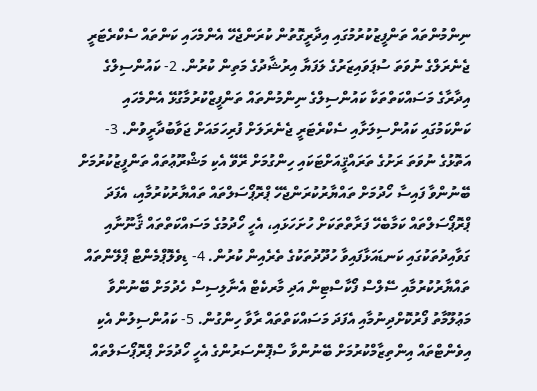ނިންމުންތައް ތަންފީޒުކުރުމުގައި އިދާރީގޮތުން ކުރަންޖެހޭ އެންމެހައި ކަންތައް ސެކްރެޓަރީ ޖެނެރަލްގެ ނުވަތަ ސުޕަވައިޒަރުގެ ލަފަޔާ އިރުޝާދުގެ މަތިން ކުރުން. 2- ކައުންސިލްގެ އިދާރާގެ މަސައްކަތްތަކާ ކައުންސިލްގެ ނިންމުންތައް ތަންފީޒްކުރުމާގުޅޭ އެންމެހައި ކަންކަމުގައި ކައުންސިލަށާއި ސެކްރެޓަރީ ޖެނެރަލަށް ފުރިހަމައަށް ޖަވާބުދާރީވުން. 3- އަތޮޅުގެ ނުވަތަ ރަށުގެ ތަރައްޤީއަށްޓަކައި ހިންގުމަށް ރޭވޭ އެކި މަޝްރޫޢުތައް ތަންފީޒުކުރުމަށް ބޭނުންވާ ފައިސާ ހޯދުމަށް ތައްޔާރުކުރަންޖެހޭ ޕްރޮޕޯސަލްތައް ތައްޔާރުކުރުމާއި، އެފަދަ ޕްރޮޕޯސަލްތައް ކަމާބެހޭ ފަރާތްތަކަށް ހުށަހަޅައި، އެހީ ހޯދުމުގެ މަސައްކަތްތައް ޤާނޫނާއި ގަވާއިދުތަކުގައި ކަނޑައަޅާފައިވާ ހުދޫދުތަކުގެ ތެރެއިން ކުރުން. 4- ޑިވެލޮޕްމެންޓް ޕްލޭންތައް ތައްޔާރުކުރުމާއި ސޭލްސް ފޯކާސްޓިން އަދި މާރކެޓް އެނާލިސިސް ހެދުމަށް ބޭނުންވާ މަޢުލޫމާތު ފޯރުކޮށްދިނުމާއި އެފަދަ މަސައްކަތްތައް ރާވާ ހިންގުން. 5- ކައުންސިލުން އެކި އިވެންޓްތައް އިންތިޒާމްކުރުމަށް ބޭނުންވާ ސްޕޮންސަރުންގެ އެހީ ހޯދުމަށް ޕްރޮޕޯސަލްތައް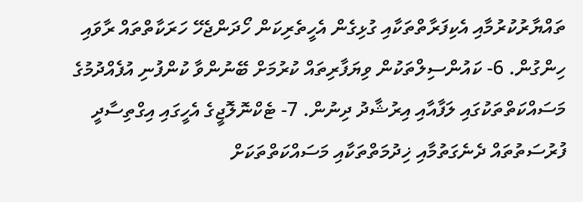ތައްޔާރުކުރުމާއި އެކިފަރާތްތަކާއި ގުޅިގެން އެހީތެރިކަން ހޯދަންޖެހޭ ހަރަކާތްތައް ރާވައި ހިންގުން. 6- ކައުންސިލްތަކުން ވިޔަފާރިތައް ކުރުމަށް ބޭނުންވާ ކުންފުނި އުފެއްދުމުގެ މަސައްކަތްތަކުގައި ލަފާއާއި އިރުޝާދު ދިނުން. 7- ޓެކްނޮލޮޖީގެ އެހީގައި އިގްތިސާދީ ފުރުސަތުތައް ދެނެގަތުމާއި ޚިދުމަތްތަކާއި މަސައްކަތްތަކަށް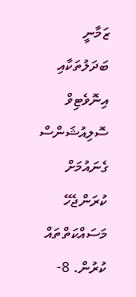ޒަމާނީ ބަދަލުތަކާއި އިނޮވެޓިވް ސޮލިއުޝަންސް ގެނައުމަށް ކުރަންޖެހޭ މަސައްކަތްތައް ކުރުން. 8-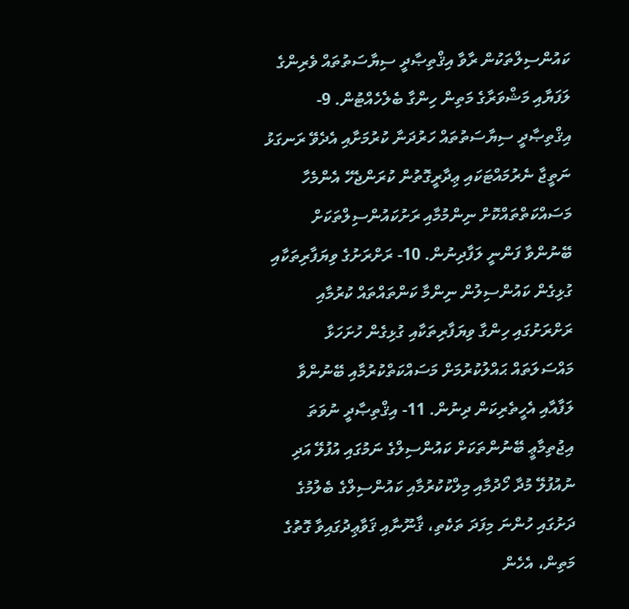ކައުންސިލްތަކުން ރާވާ އިޤްތިޞާދީ ސިޔާސަތުތައް ވެރިންގެ ލަފަޔާއި މަޝްވަރާގެ މަތިން ހިންގާ ބެލެހެއްޓުން. 9- އިޤްތިޞާދީ ސިޔާސަތުތައް ހަރުދަނާ ކުރުމަށާއި އެދެވޭ ރަނގަޅު ނަތީޖާ ނެރުމައްޓަކައި ޢިދާރީގޮތުން ކުރަންޖެހޭ އެންމެހާ މަސައްކަތްތައްކޮށް ނިންމުމާއި ރަށުކައުންސިލްތަކަށް ބޭނުންވާ ފަންނީ ލަފާދިނުން. 10- ރަށްރަށުގެ ވިޔަފާރިތަކާއި ގުޅިގެން ކައުންސިލުން ނިންމާ ކަންތައްތައް ކުރުމާއި ރަށްރަށުގައި ހިންގާ ވިޔަފާރިތަކާއި ގުޅިގެން ހުށަހަޅާ މައްސަލަތައް ޙައްލުކުރުމަށް މަސައްކަތްކުރުމާއި ބޭނުންވާ ލަފާއާއި އެހީތެރިކަން ދިނުން. 11- އިޤްތިޞާދީ ނުވަތަ އިޖުތިމާޢީ ބޭނުންތަކަށް ކައުންސިލްގެ ނަމުގައި އުފުލޭ އަދި ނުއުފުލޭ މުދާ ހޯދުމާއި މިލްކުކުރުމާއި ކައުންސިލްގެ ބެލުމުގެ ދަށުގައި ހުންނަ މިފަދަ ތަކެތި، ޤާނޫނާއި ޤަވާޢިދުގައިވާ ގޮތުގެ މަތިން، އެހެން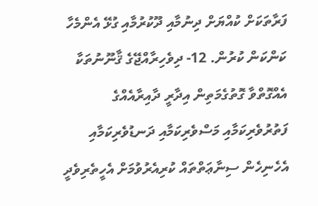ފަރާތަކަށް ކުއްޔަށް ދިނުމާއި ދޫކުރުމާއި ގުޅޭ އެންމެހާ ކަންކަން ކުރުން. 12- ދިވެހިރާއްޖޭގެ ޤާނޫނުތަކާ އެއްގޮތްވާ ގޮތުގެމަތިން އިދާރީ ދާއިރާއެއްގެ ފަތުރުވެރިކަމާއި މަސްވެރިކަމާއި ދަނޑުވެރިކަމާއި އެހެނިހެން ސިނާޢަތްތައް ކުރިއެރުވުމަށް އެހީތެރިވެދީ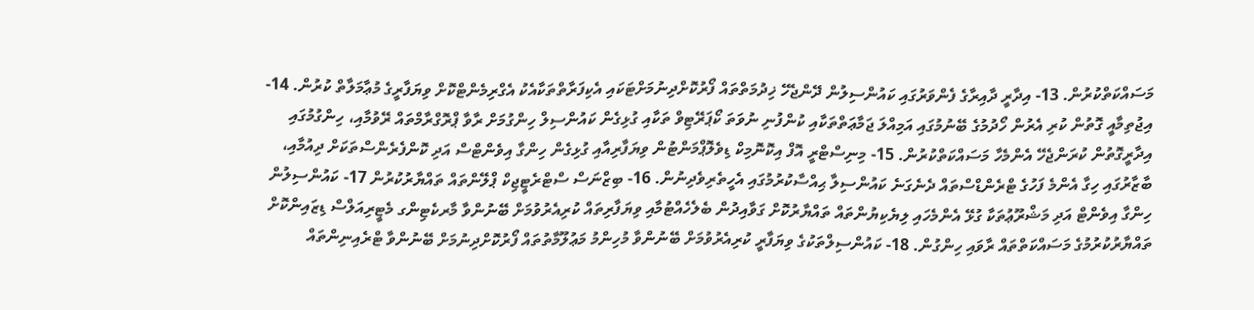މަސައްކަތްކުރުން. 13- އިދާރީ ދާއިރާގެ ފެންވަރުގައި ކައުންސިލުން ދޭންޖެހޭ ޚިދުމަތްތައް ފޯރުކޮށްދިނުމަށްޓަކައި އެކިފަރާތްތަކާއެކު އެގްރިމެންޓްކޮށް ވިޔަފާރީގެ މުޢާމަލާތް ކުރުން. 14- އިޖުތިމާއީ ގޮތުން ކުރި އެރުން ހޯދުމުގެ ބޭނުމުގައި އަމިއްލަ ޖަމާޢަތްތަކާއި ކުންފުނި ނުވަތަ ކޯޕަރޭޓިވް ތަކާއި ގުޅިގެން ކައުންސިލް ހިންގުމަށް ރާވާ ޕްރޮގްރާމްތައް ރޭވުމާއި، ހިންގުމުގައި އިދާރީގޮތުން ކުރަންޖެހޭ އެންމެހާ މަސައްކަތްކުރުން. 15- މިނިސްޓްރީ އޮފް އިކޮނޮމިކް ޑިވެލޮޕްމަންޓުން ވިޔަފާރިއާއި ގުޅިގެން ހިންގާ އިވެންޓްސް އަދި ކޮންފެރެންސްތަކަށް ދިއުމާއި، ބާޒާރުގައި ހިގާ އެންމެ ފަހުގެ ޓްރެންޑްސްތައް ދެނެގަނެ ކައުންސިލާ ޙިއްސާކުރުމުގައި އެހީތެރިވެދިނުން. 16- ބިޒްނަސް ސްޓްރެޓީޖިކް ޕްލޭންތައް ތައްޔާރުކުރުން 17- ކައުންސިލުން ހިންގާ އިވެންޓް އަދި މަޝްރޫޢުތަކާ ގުޅޭ އެންމެހައި ލިޔެކިޔުންތައް ތައްޔާރުކޮށް ގަވާއިދުން ބެލެހެއްޓުމާއި ވިޔަފާރިތައް ކުރިއެރުވުމަށް ބޭނުންވާ މާރކެޓިންގ މެޓީރިއަލްސް ޑިޒައިންކޮށް ތައްޔާރުކުރުމުގެ މަސައްކަތްތައް ރާވައި ހިންގުން. 18- ކައުންސިލްތަކުގެ ވިޔަފާރީ ކުރިއެރުވުމަށް ބޭނުންވާ މުހިންމު މަޢުލޫމާތުތައް ފޯރުކޮށްދިނުމަށް ބޭނުންވާ ޓްރެއިނިންތައް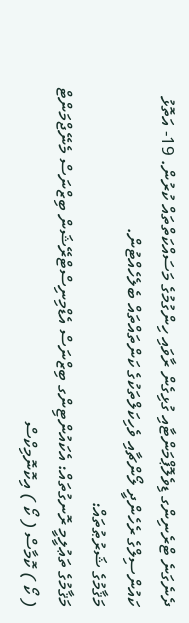ދެނެގަނެ ޓްރެނިންގ ޑިވެލޮޕްމަންޓާއި ގުޅިގެން ރާވައި ހިންގުމުގެ މަސައްކަތްތައް ކުރުން. 19- އަތޮޅު ކައުންސިލްގެ ރެހެންދީ ލޯންޗާއި ވެހިކަލްތަކުގެ ކަންތައްތައް ބެލެހެއްޓުން.
މަޤާމުގެ ޝަރުޠުތައް:
މަޤާމުގެ ތަޢުލީމީ ރޮނގުތައް: އެކައުންޓިންގ ބިޒްނަސް އެޑްމިނިސްޓްރޭޝަން ބިޒްނަސް މެނޭޖްމަންޓް ( ކޯ ) ކޮމާސް ( ކޯ ) އިކޮނޮމިކްސް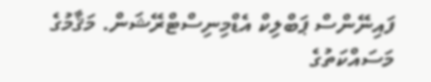ފައިނޭންސް ޕަބްލިކް އެޑްމިނިސްޓްރޭޝަން. މަޤާމުގެ މަސައްކަތުގެ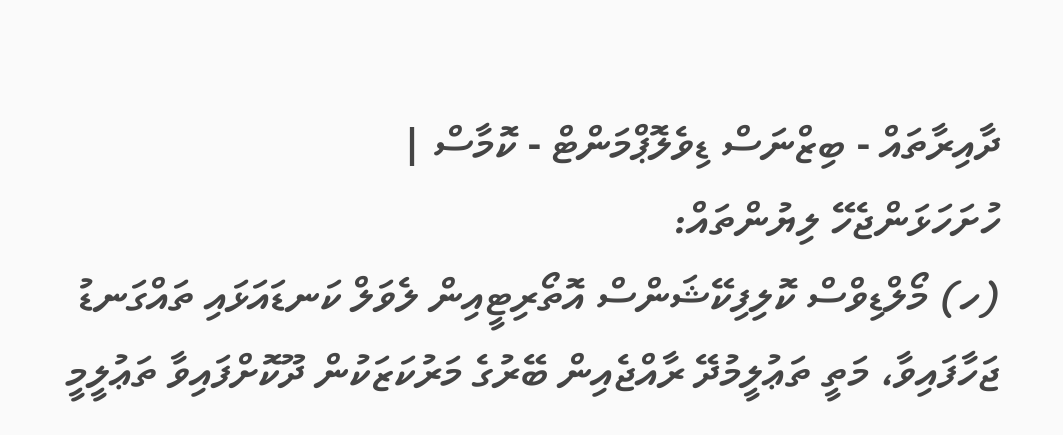ދާއިރާތައް - ބިޒްނަސް ޑިވެލޮޕްމަންޓް - ކޮމާސް |
ހުށަހަޅަންޖެހޭ ލިޔުންތައް:
(ހ) މޯލްޑިވްސް ކޮލިފިކޭޝަންސް އޮތޯރިޓީއިން ލެވަލް ކަނޑައަޅައި ތައްގަނޑު ޖަހާފައިވާ، މަތީ ތަޢުލީމުދޭ ރާއްޖެއިން ބޭރުގެ މަރުކަޒަކުން ދޫކޮށްފައިވާ ތަޢުލީމީ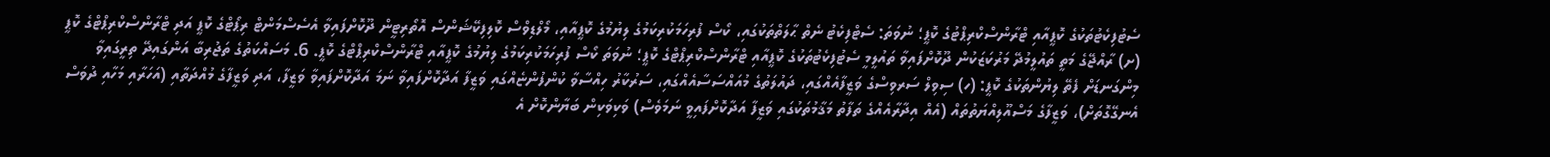ސެޓުފިކެޓުތަކުގެ ކޮޕީއާއި ޓްރާންސްކްރިޕްޓުގެ ކޮޕީ؛ ނުވަތަ: ސެޓްފިކެޓު ނެތް ޙާލަތްތަކުގައި، ކޯސް ފުރިހަމަކުރިކަމުގެ ލިޔުމުގެ ކޮޕީއާއި، މޯލްޑިވްސް ކޮލިފިކޭޝަންސް އޮތޯރިޓީން ދޫކޮށްފައިވާ އެސެސްމަންޓް ރިޕޯޓްގެ ކޮޕީ އަދި ޓްރާންސްކްރިޕްޓްގެ ކޮޕީ (ށ) ރާއްޖޭގެ މަތީ ތައުލީމުދޭ މަރުކަޒަކުން ދޫކޮށްފައިވާ ތައުލީމީ ސެޓުފިކެޓުތަކުގެ ކޮޕީއާއި ޓްރާންސްކްރިޕްޓްގެ ކޮޕީ؛ ނުވަތަ ކޯސް ފުރިހަމަކުރިކަމުގެ ލިޔުމުގެ ކޮޕީއާއި ޓްރާންސްކްރިޕްޓްގެ ކޮޕީ. 6. މަސައްކަތުގެ ތަޖުރިބާ އަންގައިދޭ ތިރީގައިވާ މިންގަނޑަށް ފެތޭ ލިޔުންތަކުގެ ކޮޕީ: (ހ) ސިވިލް ސަރވިސްގެ ވަޒީފާއެއްގައި، ދައުލަތުގެ މުއައްސަސާއެއްގައި، ސަރުކާރު ހިއްސާވާ ކުންފުންޏެއްގައި ވަޒީފާ އަދާކޮށްފައިވާ ނަމަ އަދާކޮށްފައިވާ ވަޒީފާ، އަދި ވަޒީފާގެ މުއްދަތާއި (އަހަރާއި މަހާއި ދުވަސް އެނގޭގޮތަށް)، ވަޒީފާގެ މަސްއޫލިއްޔަތުތައް (އެއް އިދާރާއެއްގެ ތަފާތު މަޤާމުތަކުގައި ވަޒީފާ އަދާކޮށްފައިވީ ނަމަވެސް) ވަކިވަކިން ބަޔާންކޮށް އެ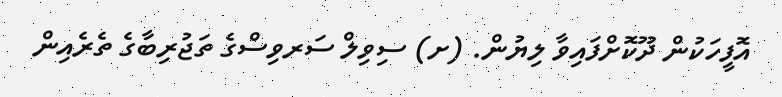އޮފީހަކުން ދޫކޮށްފައިވާ ލިޔުން. (ށ) ސިވިލް ސަރވިސްގެ ތަޖުރިބާގެ ތެރެއިން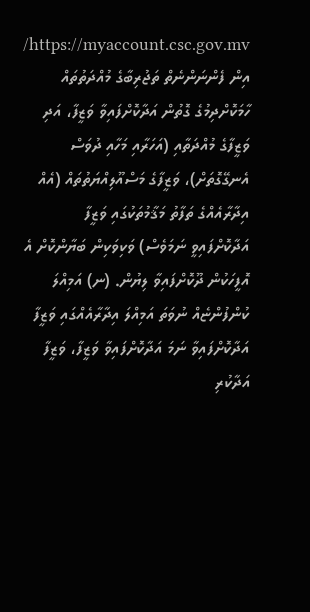https://myaccount.csc.gov.mv/ އިން ފެންނަންނެތް ތަޖުރިބާގެ މުއްދަތުތައް ހާމަކޮށްދިމުގެ ގޮތުން އަދާކޮށްފައިވާ ވަޒީފާ، އަދި ވަޒީފާގެ މުއްދަތާއި (އަހަރާއި މަހާއި ދުވަސް އެނގޭގޮތަށް)، ވަޒީފާގެ މަސްއޫލިއްޔަތުތައް (އެއް އިދާރާއެއްގެ ތަފާތު މަޤާމުތަކުގައި ވަޒީފާ އަދާކޮށްފައިވީ ނަމަވެސް) ވަކިވަކިން ބަޔާންކޮށް އެ އޮފީހަކުން ދޫކޮށްފައިވާ ލިޔުން. (ނ) އަމިއްލަ ކުންފުންޏެއް ނުވަތަ އަމިއްލަ އިދާރާއެއްގައި ވަޒީފާ އަދާކޮށްފައިވާ ނަމަ އަދާކޮށްފައިވާ ވަޒީފާ، ވަޒީފާ އަދާކުރި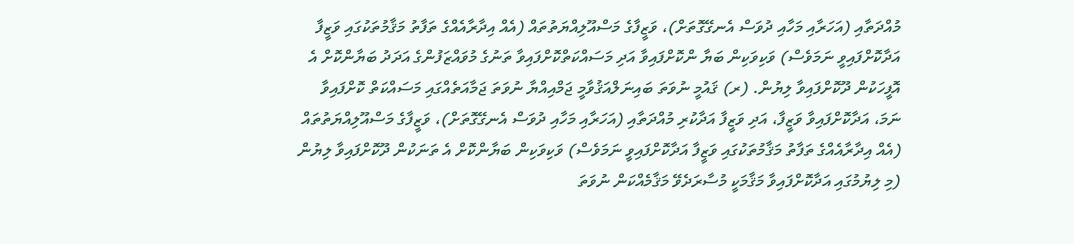މުއްދަތާއި (އަހަރާއި މަހާއި ދުވަސް އެނގޭގޮތަށް)، ވަޒީފާގެ މަސްއޫލިއްޔަތުތައް (އެއް އިދާރާއެއްގެ ތަފާތު މަޤާމުތަކުގައި ވަޒީފާ އަދާކޮށްފައިވީ ނަމަވެސް) ވަކިވަކިން ބަޔާ ންކޮށްފައިވާ އަދި މަސައްކަތްކޮށްފައިވާ ތަނުގެ މުވައްޒަފުންގެ އަދަދު ބަޔާންކޮށް އެ އޮފީހަކުން ދޫކޮށްފައިވާ ލިޔުން. (ރ) ޤައުމީ ނުވަތަ ބައިނަލްއަޤުވާމީ ޖަމްއިއްޔާ ނުވަތަ ޖަމާއަތެއްގައި މަސައްކަތް ކޮށްފައިވާ ނަމަ، އަދާކޮށްފައިވާ ވަޒީފާ، އަދި ވަޒީފާ އަދާކުރި މުއްދަތާއި (އަހަރާއި މަހާއި ދުވަސް އެނގޭގޮތަށް)، ވަޒީފާގެ މަސްއޫލިއްޔަތުތައް (އެއް އިދާރާއެއްގެ ތަފާތު މަޤާމުތަކުގައި ވަޒީފާ އަދާކޮށްފައިވީ ނަމަވެސް) ވަކިވަކިން ބަޔާންކޮށް އެ ތަނަކުން ދޫކޮށްފައިވާ ލިޔުން (މި ލިޔުމުގައި އަދާކޮށްފައިވާ މަޤާމަކީ މުސާރަދެވޭ މަޤާމެއްކަން ނުވަތަ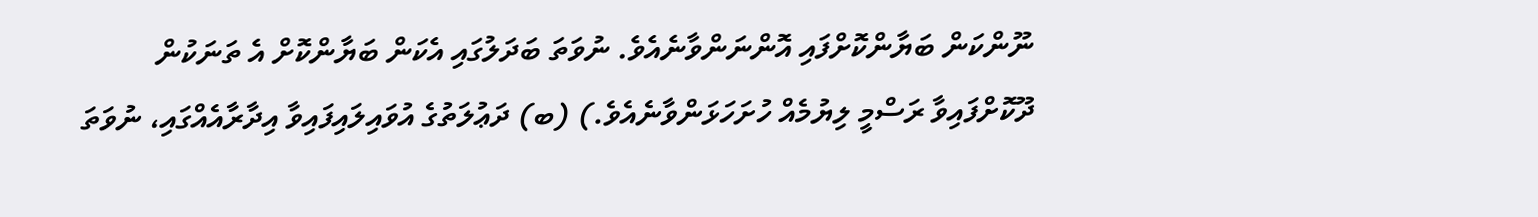ނޫންކަން ބަޔާންކޮށްފައި އޮންނަންވާނެއެވެ. ނުވަތަ ބަދަލުގައި އެކަން ބަޔާންކޮށް އެ ތަނަކުން ދޫކޮށްފައިވާ ރަސްމީ ލިޔުމެއް ހުށަހަޅަންވާނެއެވެ.) (ބ) ދަޢުލަތުގެ އުވައިލައިފައިވާ އިދާރާއެއްގައި، ނުވަތަ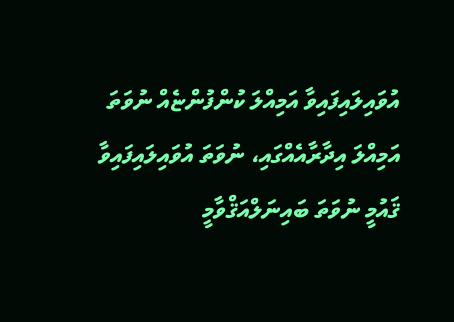އުވައިލައިފައިވާ އަމިއްލަ ކުންފުންޏެއް ނުވަތަ އަމިއްލަ އިދާރާއެއްގައި، ނުވަތަ އުވައިލައިފައިވާ ޤައުމީ ނުވަތަ ބައިނަލްއަޤްވާމީ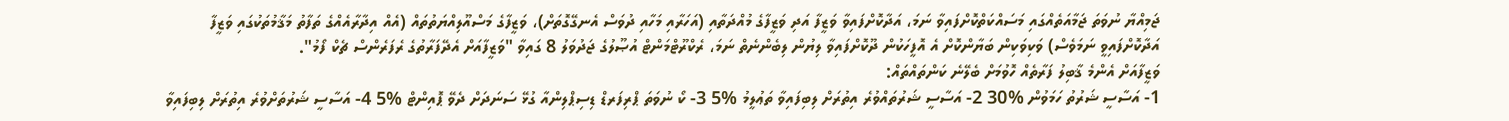ޖަމިއްޔާ ނުވަތަ ޖަމާއަތެއްގައި މަސައްކަތްކޮށްފައިވާ ނަމަ، އަދާކޮށްފައިވާ ވަޒީފާ އަދި ވަޒީފާގެ މުއްދަތާއި (އަހަރާއި މަހާއި ދުވަސް އެނގޭގޮތަށް)، ވަޒީފާގެ މަސްއޫލިއްޔަތުތައް (އެއް އިދާރާއެއްގެ ތަފާތު މަޤާމުތަކުގައި ވަޒީފާ އަދާކޮށްފައިވީ ނަމަވެސް) ވަކިވަކިން ބަޔާންކޮށް އެ އޮފީހަކުން ދޫކޮށްފައިވާ ލިޔުން ލިބެންނެތް ނަމަ، ރެކްރޫޓްމަންޓް އުޞޫލުގެ ޖަދުވަލު 8 ގައިވާ "ވަޒީފާއަށް އެދޭފަރާތުގެ ރެފަރެންސް ޗެކް ފޯމު".
ވަޒީފާއަށް އެންމެ ޤާބިލު ފަރާތެއް ހޮވުމަށް ބެލޭނެ ކަންތައްތައް:
1- އަސާސީ ޝަރުތު ހަމަވުން %30 2- އަސާސީ ޝަރުތައްވުރެ އިތުރަށް ލިބިފައިވާ ތަޢުލީމު %5 3- ކޯ ނުވަތަ ޕްރިފަރޑް ޑިސިޕްލިންއާ ގުޅޭ ސަނަދަށް ދެވޭ ޕޮއިންޓް %5 4- އަސާސީ ޝަރުތަށްވުރެ އިތުރަށް ލިބިފައިވާ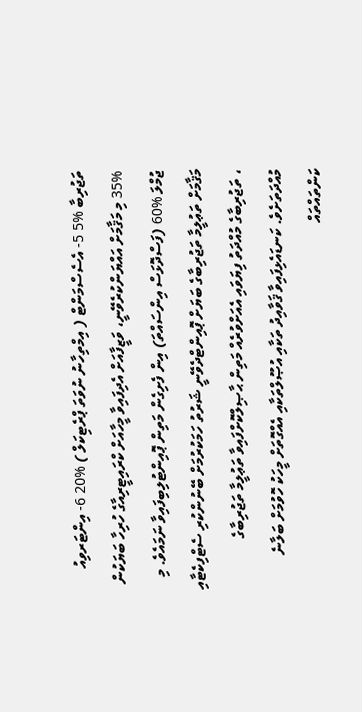ތަޖުރިބާ %5 5- އެސެސްމަންޓް ( އިމްތިހާނު ނުވަތަ ޕްރެޓިކަލް ) %20 6- އިންޓަރވިއު %35 މި މަޤާމަށް އައްޔަންކުރެވޭނީ، ވަޒީފާއަށް އެދިފައިވާ މީހާއަށް ކްރައިޓީރިއާގެ ހުރިހާ ބަޔަކުން ޖުމްލަ %60 (ފަސްދޮޅަސް އިންސައްތަ) އިން ފެށިގެން މަތިން ޕޮއިންޓުލިބިފައިވާ ނަމައެވެ. މި މަޤާމަށް ތަޢުލީމާ ތަޖުރިބާގެ ބަޔަށް ޕޮއިންޓްދެވޭނީ ޝަރުތު ހަމަކުރުމަށް ބޭނުންކުރި ސެޓްފިކެޓާއި ، ތަޖުރިބާގެ މުއްދަތު ފިޔަވައި އެއަށްވުރެއް މަތިން ޙާޞިލްކޮށްފައިވާ ތަޢުލީމާ ތަޖުރިބާގެ މުއްދަތަށެވެ. ކަނޑައެޅިފައިވާ ޤަވާއިދު ތަކާއި އުޞޫލްތަކާއި އެއްގޮތަށް މީހަކު ހޮވުމަށް ބަލާނެ ކަންތައްތައް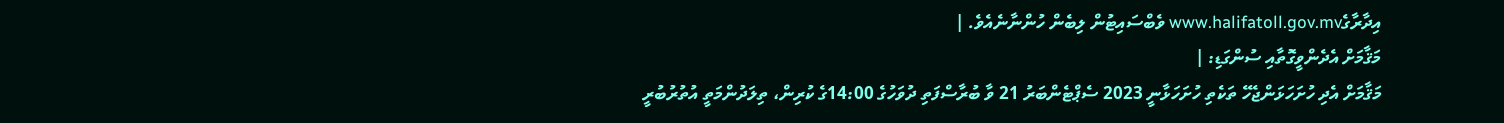އިދާރާގެwww.halifatoll.gov.mv ވެބްސައިޓުން ލިބެން ހުންނާނެއެވެ. |
މަޤާމަށް އެދެންވީގޮތާއި ސުންގަޑި: |
މަޤާމަށް އެދި ހުށަހަޅަންޖެހޭ ތަކެތި ހުށަހަޅާނީ 2023 ސެޕްޓެންބަރު 21 ވާ ބުރާސްފަތި ދުވަހުގެ 14:00ގެ ކުރިން، ތިލަދުންމަތީ އުތުރުބުރީ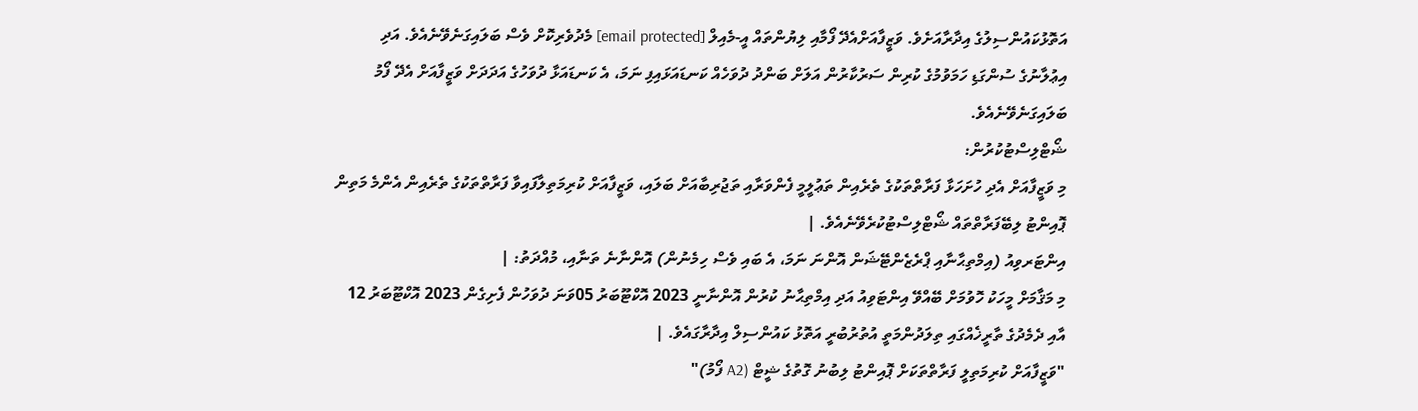އަތޮޅުކައުންސިލުގެ އިދާރާއަށެވެ. ވަޒީފާއަށްއެދޭ ފޯމާއި ލިޔުންތައް އީ-މެއިލް [email protected] މެދުވެރިކޮށް ވެސް ބަލައިގަނެވޭނެއެވެ. އަދި އިޢުލާނުގެ ސުންގަޑި ހަމަވުމުގެ ކުރިން ސަރުކާރުން އަލަށް ބަންދު ދުވަހެއް ކަނޑައަޅައިފި ނަމަ، އެ ކަނޑައަޅާ ދުވަހުގެ އަދަދަށް ވަޒީފާއަށް އެދޭ ފޯމު ބަލައިގަނެވޭނެއެވެ.
ޝޯޓްލިސްޓުކުރުން:
މި ވަޒީފާއަށް އެދި ހުށަހަޅާ ފަރާތްތަކުގެ ތެރެއިން ތަޢުލީމީ ފެންވަރާއި ތަޖުރިބާއަށް ބަލައި، ވަޒީފާއަށް ކުރިމަތިލާފައިވާ ފަރާތްތަކުގެ ތެރެއިން އެންމެ މަތިން ޕޮއިންޓު ލިބޭފަރާތްތައް ޝޯޓްލިސްޓުކުރެވޭނެއެވެ. |
އިންޓަރވިއު (އިމްތިޙާނާއި ޕްރެޒެންޓޭޝަން އޮންނަ ނަމަ، އެ ބައި ވެސް ހިމެނުން) އޮންނާނެ ތަނާއި، މުއްދަތު: |
މި މަޤާމަށް މީހަކު ހޮވުމަށް ބޭއްވޭ އިންޓަވިއު އަދި އިމްތިޙާނު ކުރުން އޮންނާނީ 2023 އޮކްޓޫބަރު 05ވަނަ ދުވަހުން ފެށިގެން 2023 އޮކްޓޫބަރު 12 އާއި ދެމެދުގެ ތާރީޚެއްގައި ތިލަދުންމަތީ އުތުރުބުރީ އަތޮޅު ކައުންސިލް އިދާރާގައެވެ. |
"ވަޒީފާއަށް ކުރިމަތިލީ ފަރާތްތަކަށް ޕޮއިންޓު ލިބުނު ގޮތުގެ ޝީޓް (A2 ފޯމު)"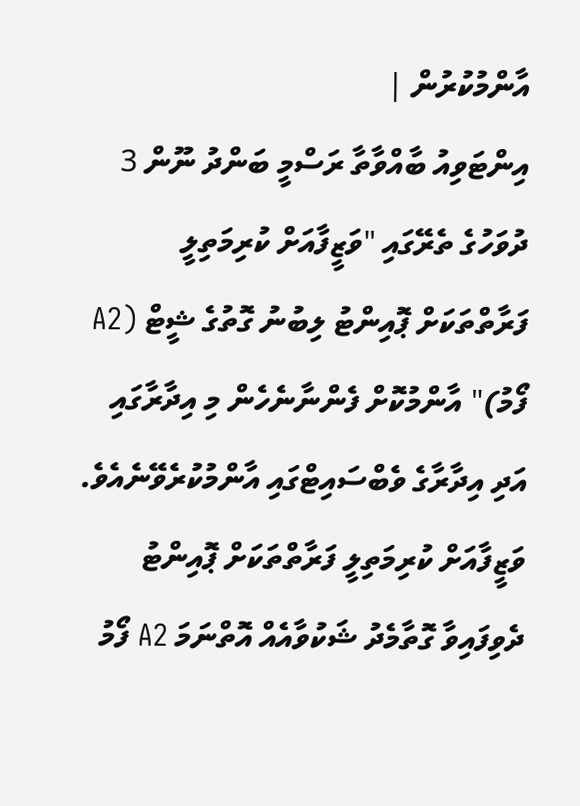އާންމުކުރުން |
އިންޓަވިއު ބާއްވާތާ ރަސްމީ ބަންދު ނޫން 3 ދުވަހުގެ ތެރޭގައި "ވަޒީފާއަށް ކުރިމަތިލީ ފަރާތްތަކަށް ޕޮއިންޓު ލިބުނު ގޮތުގެ ޝީޓް (A2 ފޯމު)" އާންމުކޮށް ފެންނާނެހެން މި އިދާރާގައި އަދި އިދާރާގެ ވެބްސައިޓްގައި އާންމުކުރެވޭނެއެވެ. ވަޒީފާއަށް ކުރިމަތިލީ ފަރާތްތަކަށް ޕޮއިންޓު ދެވިފައިވާ ގޮތާމެދު ޝަކުވާއެއް އޮތްނަމަ A2 ފޯމު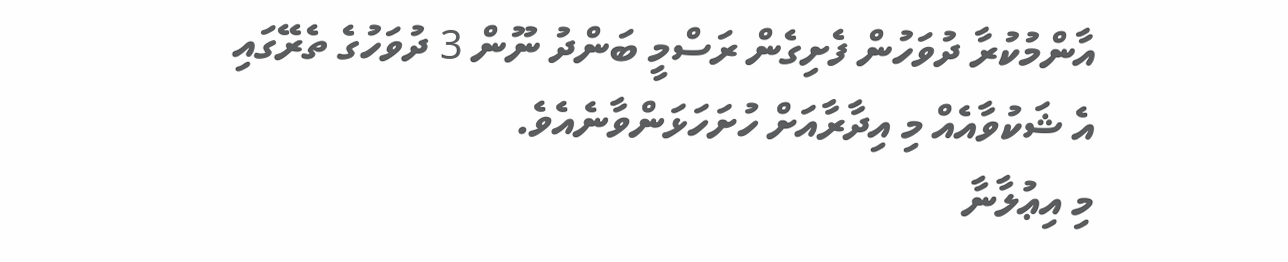އާންމުކުރާ ދުވަހުން ފެށިގެން ރަސްމީ ބަންދު ނޫން 3 ދުވަހުގެ ތެރޭގައި އެ ޝަކުވާއެއް މި އިދާރާއަށް ހުށަހަޅަންވާނެއެވެ.
މި އިޢުލާނާ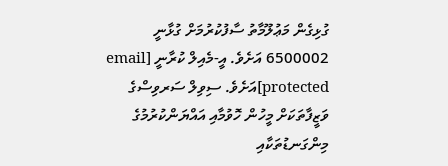ގުޅިގެން މަޢުލޫމާތު ސާފުކުރުމަށް ގުޅާނީ 6500002 އަށެވެ. އީ-މެއިލް ކުރާނީ [email protected]އަށެވެ. ސިވިލް ސަރވިސްގެ ވަޒީފާތަކަށް މީހުން ހޮވުމާއި އައްޔަންކުރުމުގެ މިންގަނޑުތަކާއި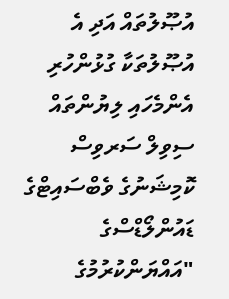އުޞޫލުތައް އަދި އެ އުޞޫލުތަކާ ގުޅުންހުރި އެންމެހައި ލިޔުންތައް ސިވިލް ސަރވިސް ކޮމިޝަނުގެ ވެބްސައިޓްގެ ޑައުންލޯޑްސްގެ "އައްޔަންކުރުމުގެ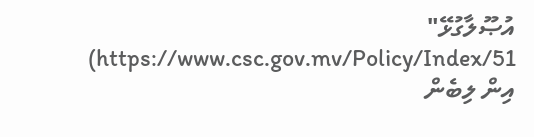އުޞޫލާގުޅޭ" https://www.csc.gov.mv/Policy/Index/51) އިން ލިބެން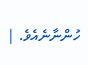ހުންނާނެއެވެ. |